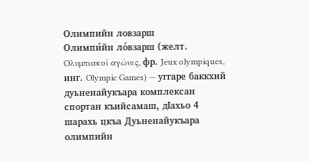Олимпийн ловзарш
Олимпи́йн ло́взарш (желт. Ολυμπιακοί αγώνες, фр. Jeux olympiques, инг. Olympic Games) — уггаре баккхий дуьненайукъара комплексан спортан къийсамаш, дӀахьо 4 шарахь цкъа Дуьненайукъара олимпийн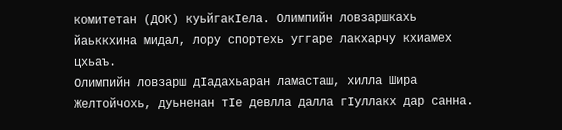комитетан (ДОК) куьйгакӀела. Олимпийн ловзаршкахь йаьккхина мидал, лору спортехь уггаре лакхарчу кхиамех цхьаъ.
Олимпийн ловзарш дӀадахьаран ламасташ, хилла Шира Желтойчохь, дуьненан тӀе девлла далла гӀуллакх дар санна.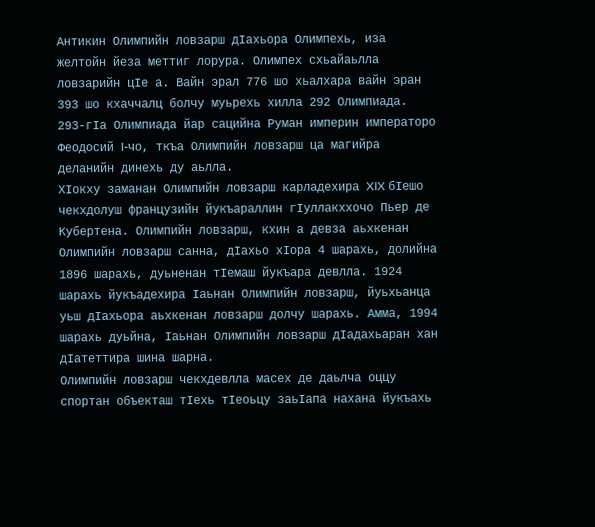Антикин Олимпийн ловзарш дӀахьора Олимпехь, иза желтойн йеза меттиг лорура. Олимпех схьайаьлла ловзарийн цӀе а. Вайн эрал 776 шо хьалхара вайн эран 393 шо кхаччалц болчу муьрехь хилла 292 Олимпиада. 293-гӀа Олимпиада йар сацийна Руман империн императоро Феодосий I-чо, ткъа Олимпийн ловзарш ца магийра деланийн динехь ду аьлла.
ХӀокху заманан Олимпийн ловзарш карладехира XIX бӀешо чекхдолуш французийн йукъараллин гӀуллакххочо Пьер де Кубертена. Олимпийн ловзарш, кхин а девза аьхкенан Олимпийн ловзарш санна, дӀахьо хӀора 4 шарахь, долийна 1896 шарахь, дуьненан тӀемаш йукъара девлла. 1924 шарахь йукъадехира Ӏаьнан Олимпийн ловзарш, йуьхьанца уьш дӀахьора аьхкенан ловзарш долчу шарахь. Амма, 1994 шарахь дуьйна, Ӏаьнан Олимпийн ловзарш дӀадахьаран хан дӀатеттира шина шарна.
Олимпийн ловзарш чекхдевлла масех де даьлча оццу спортан объекташ тӀехь тӀеоьцу заьӀапа нахана йукъахь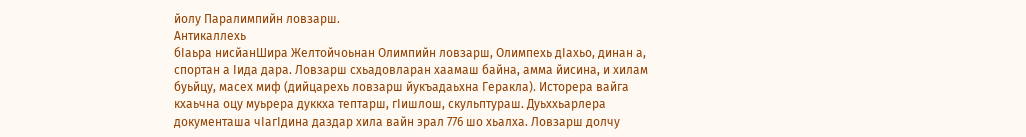йолу Паралимпийн ловзарш.
Антикаллехь
бӀаьра нисйанШира Желтойчоьнан Олимпийн ловзарш, Олимпехь дӀахьо, динан а, спортан а Ӏида дара. Ловзарш схьадовларан хаамаш байна, амма йисина, и хилам буьйцу, масех миф (дийцарехь ловзарш йукъадаьхна Геракла). Исторера вайга кхаьчна оцу муьрера дуккха тептарш, гӀишлош, скульптураш. Дуьххьарлера документаша чӀагӀдина даздар хила вайн эрал 776 шо хьалха. Ловзарш долчу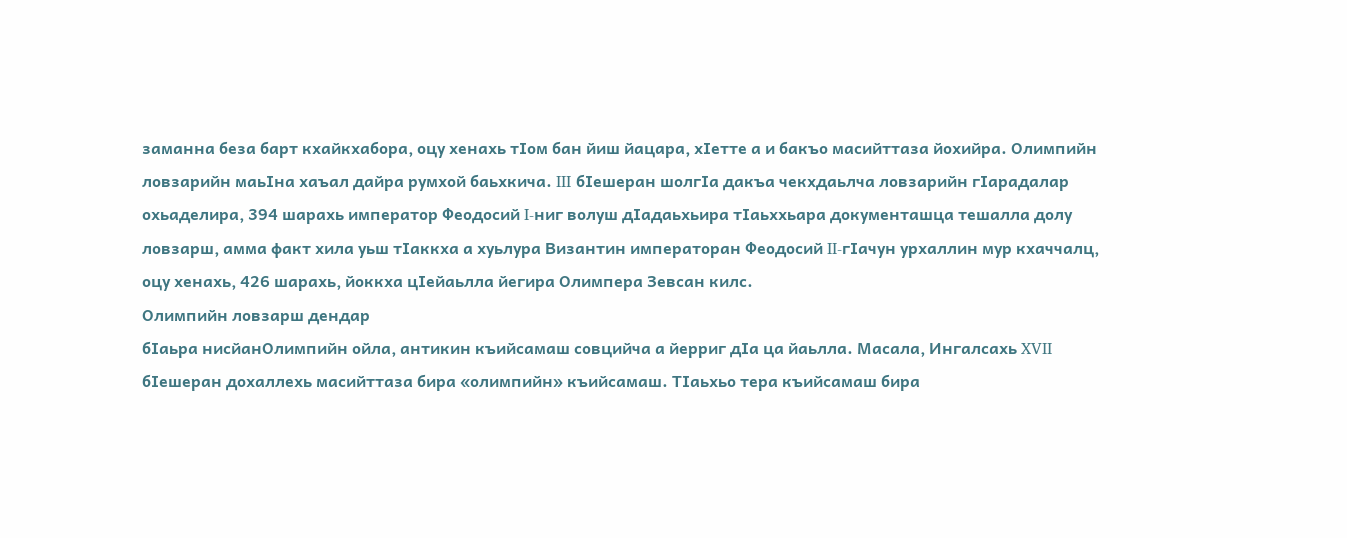заманна беза барт кхайкхабора, оцу хенахь тӀом бан йиш йацара, хӀетте а и бакъо масийттаза йохийра. Олимпийн ловзарийн маьӀна хаъал дайра румхой баьхкича. III бӀешеран шолгӀа дакъа чекхдаьлча ловзарийн гӀарадалар охьаделира, 394 шарахь император Феодосий I-ниг волуш дӀадаьхьира тӀаьххьара документашца тешалла долу ловзарш, амма факт хила уьш тӀаккха а хуьлура Византин императоран Феодосий II-гӀачун урхаллин мур кхаччалц, оцу хенахь, 426 шарахь, йоккха цӀейаьлла йегира Олимпера Зевсан килс.
Олимпийн ловзарш дендар
бӀаьра нисйанОлимпийн ойла, антикин къийсамаш совцийча а йерриг дӀа ца йаьлла. Масала, Ингалсахь XVII бӀешеран дохаллехь масийттаза бира «олимпийн» къийсамаш. ТӀаьхьо тера къийсамаш бира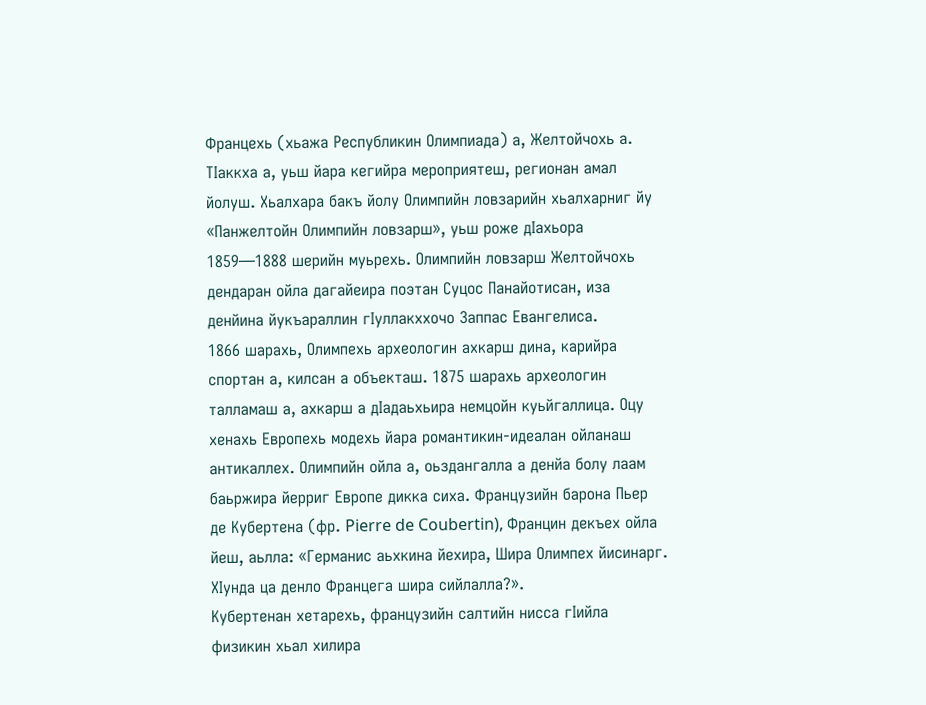Францехь (хьажа Республикин Олимпиада) а, Желтойчохь а. ТӀаккха а, уьш йара кегийра мероприятеш, регионан амал йолуш. Хьалхара бакъ йолу Олимпийн ловзарийн хьалхарниг йу «Панжелтойн Олимпийн ловзарш», уьш роже дӀахьора 1859—1888 шерийн муьрехь. Олимпийн ловзарш Желтойчохь дендаран ойла дагайеира поэтан Суцос Панайотисан, иза денйина йукъараллин гӀуллакххочо Заппас Евангелиса.
1866 шарахь, Олимпехь археологин ахкарш дина, карийра спортан а, килсан а объекташ. 1875 шарахь археологин талламаш а, ахкарш а дӀадаьхьира немцойн куьйгаллица. Оцу хенахь Европехь модехь йара романтикин-идеалан ойланаш антикаллех. Олимпийн ойла а, оьздангалла а денйа болу лаам баьржира йерриг Европе дикка сиха. Французийн барона Пьер де Кубертена (фр. Pierre de Coubertin), Францин декъех ойла йеш, аьлла: «Германис аьхкина йехира, Шира Олимпех йисинарг. ХӀунда ца денло Францега шира сийлалла?».
Кубертенан хетарехь, французийн салтийн нисса гӀийла физикин хьал хилира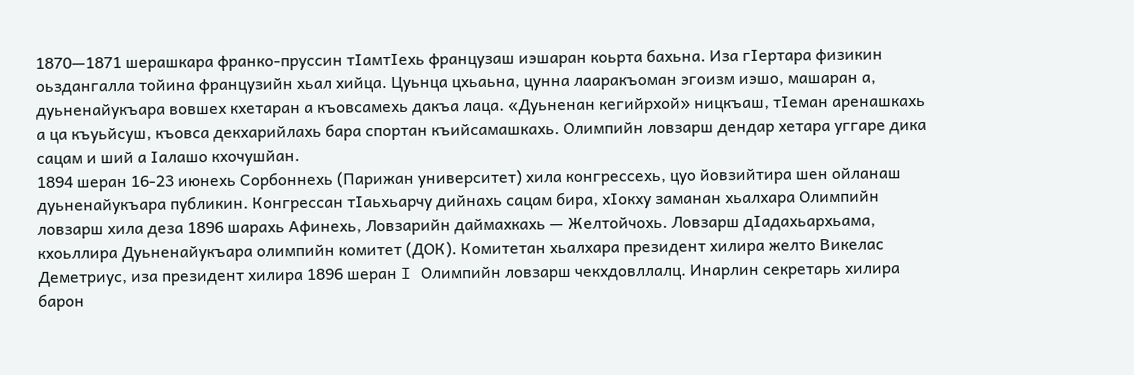1870—1871 шерашкара франко-пруссин тӀамтӀехь французаш иэшаран коьрта бахьна. Иза гӀертара физикин оьздангалла тойина французийн хьал хийца. Цуьнца цхьаьна, цунна лааракъоман эгоизм иэшо, машаран а, дуьненайукъара вовшех кхетаран а къовсамехь дакъа лаца. «Дуьненан кегийрхой» ницкъаш, тӀеман аренашкахь а ца къуьйсуш, къовса декхарийлахь бара спортан къийсамашкахь. Олимпийн ловзарш дендар хетара уггаре дика сацам и ший а Ӏалашо кхочушйан.
1894 шеран 16-23 июнехь Сорбоннехь (Парижан университет) хила конгрессехь, цуо йовзийтира шен ойланаш дуьненайукъара публикин. Конгрессан тӀаьхьарчу дийнахь сацам бира, хӀокху заманан хьалхара Олимпийн ловзарш хила деза 1896 шарахь Афинехь, Ловзарийн даймахкахь — Желтойчохь. Ловзарш дӀадахьархьама, кхоьллира Дуьненайукъара олимпийн комитет (ДОК). Комитетан хьалхара президент хилира желто Викелас Деметриус, иза президент хилира 1896 шеран I Олимпийн ловзарш чекхдовллалц. Инарлин секретарь хилира барон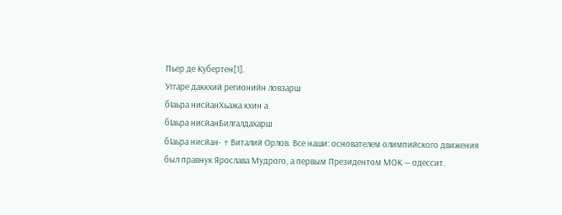Пьер де Кубертен[1].
Уггаре даккхий регионийн ловзарш
бӀаьра нисйанХьажа кхин а
бӀаьра нисйанБилгалдахарш
бӀаьра нисйан- ↑ Виталий Орлов. Все наши: основателем олимпийского движения был правнук Ярослава Мудрого, а первым Президентом МОК — одессит.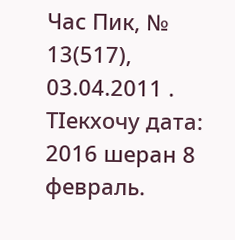Час Пик, № 13(517), 03.04.2011 . ТӀекхочу дата: 2016 шеран 8 февраль.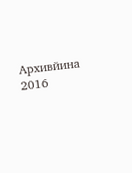Архивйина 2016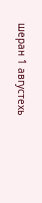шеран 1 августехь